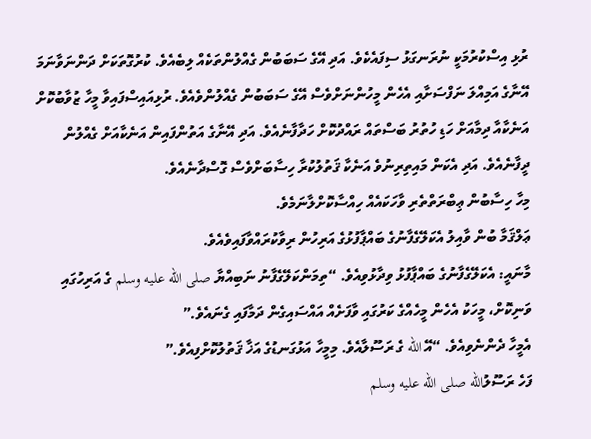ރުޅި އިސްކުރުމަކީ ނުރަނގަޅު ސިފައެކެވެ. އަދި އޭގެ ސަބަބުން ގެއްލުންތަކެއް ލިބެއެވެ. ކުރުގޮތަކަށް ދަންނަވާނަމަ އޭނާގެ އަމިއްލަ ނަފްސަށާއި އެހެން މީހުންނަށްވެސް އޭގެ ސަބަބުން ގެއްލުންވެއެވެ. ރުޅިއައިސްފައިވާ މީހާ ޒުވާބުކޮށް އަނެކާއާ ދިމާއަށް ހަޑި ހުތުރު ބަސްތައް ރައްދުކޮށް ހަދާފާނެއެވެ. އަދި އޭނާގެ އަތުންފައިން އަނެކާއަށް ގެއްލުން ދީފާނެއެވެ. އަދި އެކަން މައިތިރިނުވެ އަނެކާ ޤަތުލުކުރާ ހިސާބަށްވެސް ގޮސްދާނެއެވެ.
މިހާ ހިސާބުން ޢިބްރަތްތެރި ވާހަކައެއް ހިއްސާކޮށްލާނަމެވެ.
ޢަލްޤަމާ ބުން ވާއިލު އެކަލޭގެފާނުގެ ބައްޕާފުޅުގެ އަރިހުން ރިވާކުރައްވާފައިވެއެވެ.
މާނައީ: އެކަލޭގެފާނުގެ ބައްޕާފުޅު ވިދާޅުވިއެވެ. “ތިމަންކަލޭގެފާނު ނަބިއްޔާ صلى الله عليه وسلم ގެ އަރިހުގައި ވަނިކޮށް، މީހަކު އެހެން މީހެއްގެ ކަރުގައި ވާފަށެއް އައްސައިގެން ދަމާފައި ގެނައެވެ.”
އެމީހާ ދެންނެވިއެވެ. “އޭ الله ގެ ރަސޫލާއެވެ. މިމީހާ އަޅުގަނޑުގެ އަޚާ ޤަތުލުކޮށްފިއެވެ.”
ފަހެ ރަސޫލުالله صلى الله عليه وسلم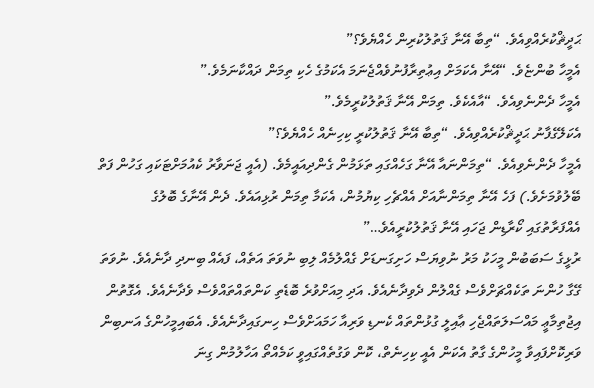ޙަދީޘްކުރެއްވިއެވެ. “ތިބާ އޭނާ ޤަތުލުކުރިން ހެއްޔެވެ؟”
އެމީހާ ބުންޏެވެ. “އޭނާ އެކަމަށް އިޢުތިރާފުނުވެއްޖެނަމަ އެކަމުގެ ހެކި ތިމަން ދައްކާނަމެވެ.”
އެމީހާ ދެންނެވިއެވެ. “އާއެކެވެ. ތިމަން އޭނާ ޤަތުލުކުރީމެވެ.”
އެކަލޭގެފާނު ޙަދީޘްކުރެއްވިއެވެ. “ތިބާ އޭނާ ޤަތުލުކުރީ ކިހިނެއް ހެއްޔެވެ؟”
އެމީހާ ދެންނެވިއެވެ. “ތިމަންނައާ އޭނާ ގަހެއްގައި ތަޅަމުން ގެންދިއައީމެވެ. (އެއީ ޖަނަވާރު ކެއުމަށްޓަކައި ގަހުން ފަތް ބޭލުވުމަށެވެ.) ފަހެ އޭނާ ތިމަންނާއަށް އެއްޗެހި ކިޔުމުން، އެކަމާ ތިމަން ރުޅިއައެވެ. ދެން އޭނާގެ ބޮލުގެ އެއްފަރާތުގައި ކޯރާޑިން ޖަހައި އޭނާ ޤަތުލުކުރީއެވެ…”
ރުޅީގެ ސަބަބުން މީހަކު މަރު ނުވިޔަސް ހަށިގަނޑަށް ގެއްލުމެއް ލިބި ނުވަތަ އަތެއް، ފައެއް ބިނދި ދާނެއެވެ. ނުވަތަ ގޭގާ ހުންނަ ތަކެއްޗަށްވެސް ގެއްލުން ދެވިދާނެއެވެ. އަދި މިއަށްވުރެ ބޮޑެތި ކަންތައްތައްވެސް ވެދާނެއެވެ. އެގޮތުން އިޖުތިމާޢީ މައްސަލަތައްޖެހި ޢާއިލީ ގުޅުންތައް ކެނޑި ވަރިއާ ހަމައަށްވެސް ހިނގައިދާނެއެވެ. އެބައިމީހުންގެ އަނބިން ވަރިކޮށްފައިވާ މީހުންގެ ގާތު އެކަން އެއީ ކިހިނެތް، ކޮން ވަގުތެއްގައިވީ ކަމެއްތޯ އަހާލުމުން ގިނަ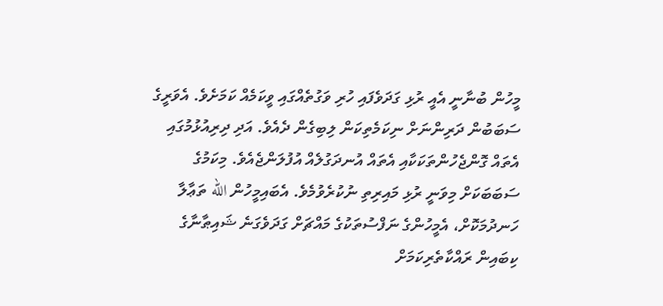މީހުން ބުނާނީ އެއީ ރުޅި ގަދަވެފައި ހުރި ވަގުތެއްގައި ވީކަމެއް ކަމަށެވެ. އެވަރީގެ ސަބަބުން ދަރިންނަށް ނިކަމެތިކަން ލިބިގެން ދެއެވެ. އަދި ދިރިއުޅުމުގައި އެތައް ގޮންޖެހުންތަކަކާއި އެތައް އުނދަގުލެއް އުފުލަންޖެއެވެ. މިކަމުގެ ސަބަބަކަށް މިވަނީ ރުޅި މައިރިތި ނުކުރެވުމެވެ. އެބައިމީހުން الله ތަޢާލާ ހަނދުމަކޮށް، އެމީހުންގެ ނަފްސުތަކުގެ މައްޗަށް ގަދަވެގަނެ ޝައިޠާނާގެ ކިބައިން ރައްކާތެރިކަމަށް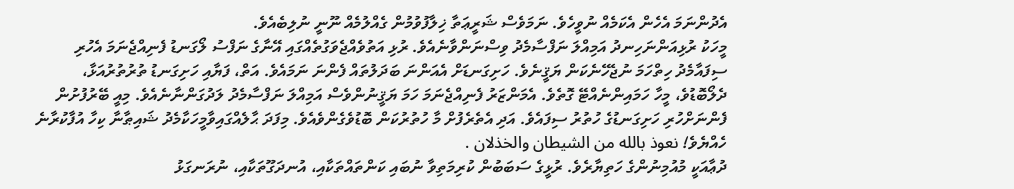އެދުންނަމަ އެހެން އެކަމެއް ނުވީހެވެ. ނަމަވެސް ޝަރީޢަތާ ޚިލާފުވުމުން ގެއްލުމެއް ނޫނީ ނުލިބެއެވެ.
މީހަކު ރުޅިއަންނަހިނދު އަމިއްލަ ނަފްސާމެދު ވިސްނަންވާނެއެވެ. ރުޅި އަތުވެއްޖެވަގުތެއްގައި އޭނާގެ ނަފްސު ލޯގަނޑު ފެނިއްޖެނަމަ އެހުރި ސިފައާމެދު ހިތްހަމަ ނުޖެހޭނެކަން ޔަޤީނެވެ. ހަށިގަނޑަށް އެއަންނަ ބަދަލުތައް ފެންނަ ނަމައެވެ. އަތް، ފަޔާއި ހަށިގަނޑު ތުރުތުރުއަޅާ، ދެލޯބޮޑުވެ، މީހާ ހަމައިންނެއްޓޭ ގޮތެވެ. އެމަންޒަރު ފެނިއްޖެނަމަ ހަމަ ޔަޤީނުންވެސް އަމިއްލަ ނަފްސާމެދު ލަދުގަންނާނެއެވެ. މިއީ ބޭރުފުށުން ފެންނަށްހުރި ހަށިގަނޑުގެ ހުތުރު ސިފައެވެ. އަދި އެތެރެފުށް މާ ހުތުރުކަން ބޮޑުވެގެންވެއެވެ. މިފަދަ ޙާލެއްގައިވާމީހަކާމެދު ޝައިޠާނާ ކިހާ އުފާކުރާނެ ހެއްޔެވެ! نعوذ بالله من الشيطان والخذلان .
ދުޢާއަކީ މުއުމިނުންގެ ހަތިޔާރެވެ. ރުޅީގެ ސަބަބުން ކުރިމަތިވާ ނުބައި ކަންތައްތަކާއި، އުނދަގޫތަކާއި، ނުރަނގަޅު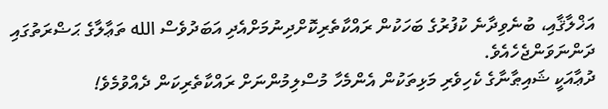އަޚްލާޤާއި، ބުނެވިދާނެ ކުފުރުގެ ބަހަކުން ރައްކާތެރިކޮށްދިނުމަށްއެދި އަބަދުވެސް الله ތަޢާލާގެ ޙަޟްރަތުގައި ދަންނަވަންޖެހެއެވެ.
ދުޢާއަކީ ޝައިޠާނާގެ ކެހިވެރި މަޅިތަކުން އެންމެހާ މުސްލިމުންނަށް ރައްކާތެރިކަން ދެއްވުމެވެ!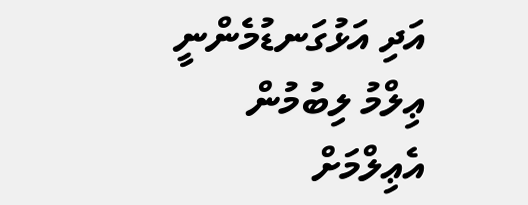އަދި އަޅުގަނޑުމެންނީ ޢިލްމު ލިބުމުން އެޢިލްމަށް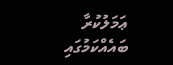ޢަމަލުކުރާ ބައެއްކަމުގައި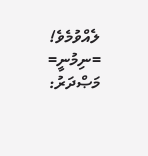ލެއްވުމެވެ!
=ނިމުނީ=
މަޞްދަރު: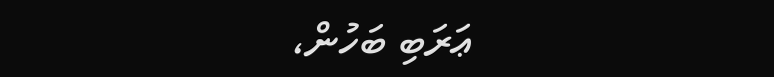ޢަރަބި ބަހުން،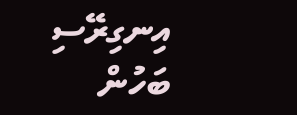އިނގިރޭސި ބަހުން